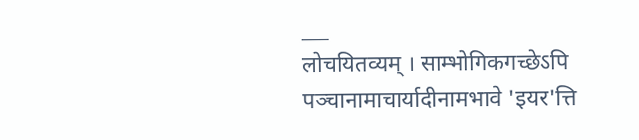___
लोचयितव्यम् । साम्भोगिकगच्छेऽपि पञ्चानामाचार्यादीनामभावे 'इयर'त्ति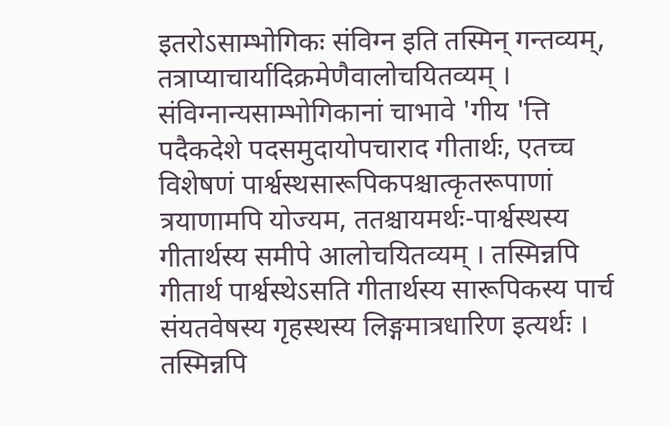इतरोऽसाम्भोगिकः संविग्न इति तस्मिन् गन्तव्यम्, तत्राप्याचार्यादिक्रमेणैवालोचयितव्यम् । संविग्नान्यसाम्भोगिकानां चाभावे 'गीय 'त्ति पदैकदेशे पदसमुदायोपचाराद गीतार्थः, एतच्च विशेषणं पार्श्वस्थसारूपिकपश्चात्कृतरूपाणां त्रयाणामपि योज्यम, ततश्चायमर्थः-पार्श्वस्थस्य गीतार्थस्य समीपे आलोचयितव्यम् । तस्मिन्नपि गीतार्थ पार्श्वस्थेऽसति गीतार्थस्य सारूपिकस्य पार्च संयतवेषस्य गृहस्थस्य लिङ्गमात्रधारिण इत्यर्थः । तस्मिन्नपि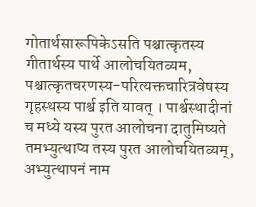गोतार्थसारूपिकेऽसति पश्चात्कृतस्य गीतार्थस्य पार्थे आलोचयितव्यम, पश्चात्कृतचरणस्य-परित्यक्तचारित्रवेषस्य गृहस्थस्य पार्श्व इति यावत् । पार्श्वस्थादीनां च मध्ये यस्य पुरत आलोचना दातुमिष्यते तमभ्युत्थाप्य तस्य पुरत आलोचयितव्यम्, अभ्युत्थापनं नाम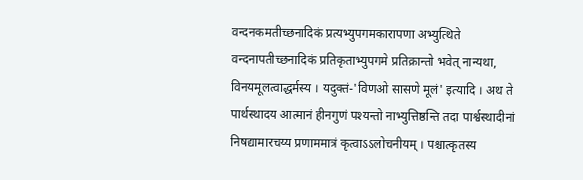वन्दनकमतीच्छनादिकं प्रत्यभ्युपगमकारापणा अभ्युत्थिते वन्दनापतीच्छनादिकं प्रतिकृताभ्युपगमे प्रतिक्रान्तो भवेत् नान्यथा, विनयमूलत्वाद्धर्मस्य । यदुक्तं-'विणओ सासणे मूलं' इत्यादि । अथ ते पार्थस्थादय आत्मानं हीनगुणं पश्यन्तो नाभ्युत्तिष्ठन्ति तदा पार्श्वस्थादीनां निषद्यामारचय्य प्रणाममात्रं कृत्वाऽऽलोचनीयम् । पश्चात्कृतस्य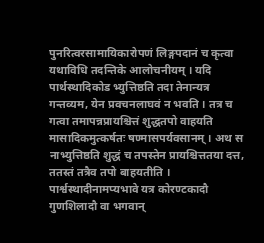पुनरित्वरसामायिकारोपणं लिङ्गपदानं च कृत्वा यथाविधि तदन्तिके आलोचनीयम् । यदि पार्थस्थादिकोड भ्युत्तिष्ठति तदा तेनान्यत्र गन्तव्यम, येन प्रवचनलाघवं न भवति । तत्र च गत्वा तमापन्नप्रायश्चित्तं शुद्धतपो वाहयति मासादिकमुत्कर्षतः षण्मासपर्यवसानम् । अथ स नाभ्युत्तिष्ठति शुद्धं च तपस्तेन प्रायश्चित्ततया दत्त, ततस्तं तत्रैव तपो बाहयतीति । पार्श्वस्थादीनामप्यभावे यत्र कोरण्टकादौ गुणशिलादौ वा भगवान्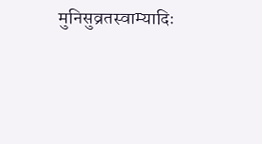मुनिसुव्रतस्वाम्यादिः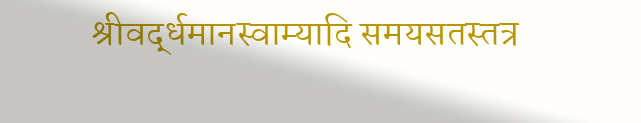श्रीवर्द्धमानस्वाम्यादि समयसतस्तत्र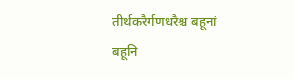तीर्थकरैर्गणधरैश्च बहूनां बहूनि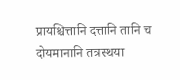प्रायश्चित्तानि दत्तानि तानि च दोयमानानि तत्रस्थया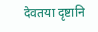देवतया दृष्टानि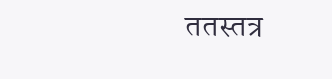ततस्तत्र